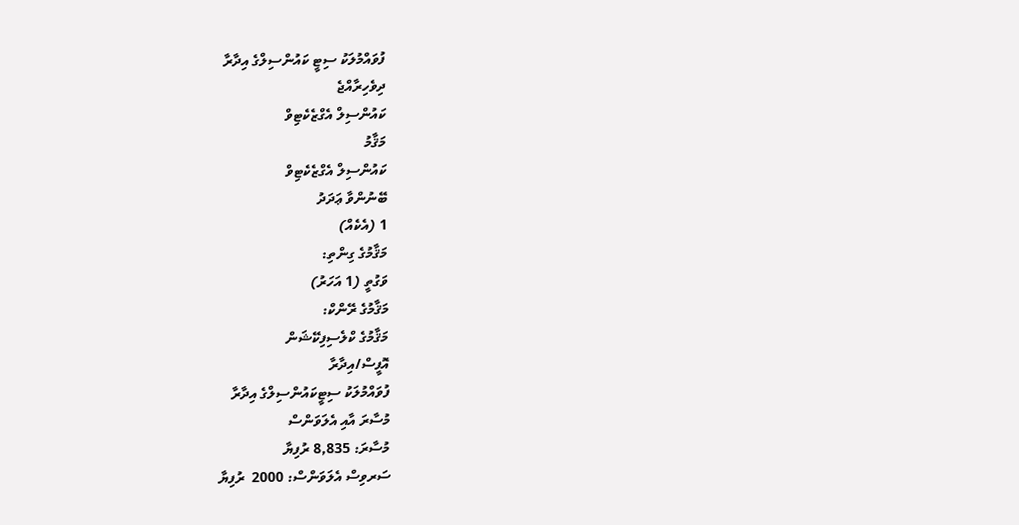ފުވައްމުލަކު ސިޓީ ކައުންސިލްގެ އިދާރާ
ދިވެހިރާއްޖެ
ކައުންސިލް އެގްޒެކެޓިވް
މަޤާމު
ކައުންސިލް އެގްޒެކެޓިވް
ބޭނުންވާ ޢަދަދު
1 (އެކެއް)
މަޤާމުގެ ގިންތި:
ވަގުތީ (1 އަހަރު)
މަޤާމުގެ ރޭންކް:
މަޤާމުގެ ކްލެސިފިކޭޝަން
އޮފީސް/އިދާރާ
ފުވައްމުލަކު ސިޓީކައުންސިލްގެ އިދާރާ
މުސާރަ އާއި އެލަވަންސް
މުސާރަ: 8,835 ރުފިޔާ
ސަރވިސް އެލަވަންސް: 2000  ރުފިޔާ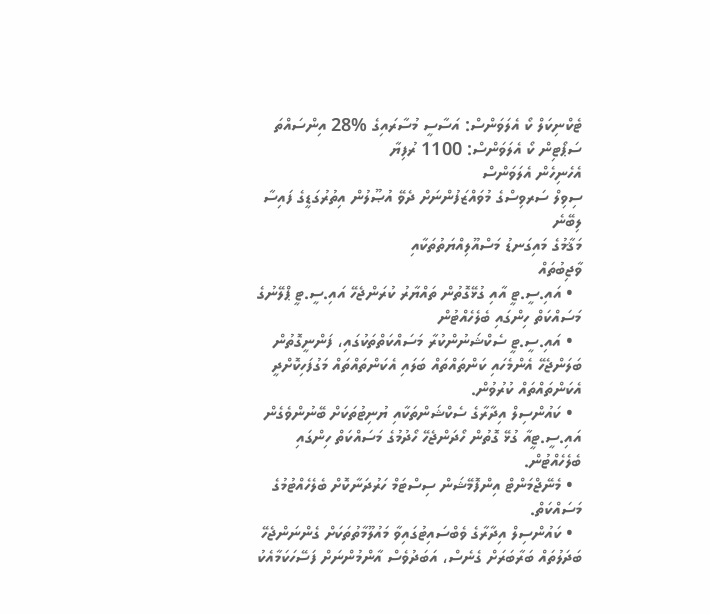ޓެކްނިކަލް ކޯ އެލަވަންސް: އަސާސީ މުސާރައިގެ %28 އިންސައްތަ
ސަޕޯޓިން ކޯ އެލަވަންސް: 1100 ރުފިޔާ
އެހެނިހެން އެލަވަންސް
ސިވިލް ސަރވިސްގެ މުވައްޒަފުންނަށް ދެވޭ އުޞޫލުން އިތުރުގަޑީގެ ފައިސާ ލިބޭނެ
މަޤާމުގެ މައިގަނޑު މަސްއޫލިއްޔަތުތަކާއި
ވާޖިބުތައް
  • އައި.ސީ.ޓީ އާއި ގުޅޭގޮތުން ތައްޔާރު ކުރަންޖެހޭ އައި.ސީ.ޓީ ޕްލޭނުގެ މަސައްކަތް ހިންގައި ބެލެހެއްޓުން
  • އައި.ސީ.ޓީ ސެކްޝަނުންކުރާ މަސައްކަތްތަކުގައި، ފަންނީގޮތުން ބަލަންޖެހޭ އެންމެހައި ކަންތައްތައް ބަލައި އެކަންތައްތައް މަގުފަހިކޮށްދީ އެކަންތައްތައް ކުރުވުން.
  • ކައުންސިލް އިދާރާގެ ސެކްޝަންތަކާއި ޔުނިޓުތަކަށް ބޭނުންވެގެން އައި.ސީ.ޓީއާ ގުޅޭ ގޮތުން ހޯދަންޖެހޭ ހޯދުމުގެ މަސައްކަތް ހިންގައި ބެލެހެއްޓުން.
  • މެނޭޖްމަންޓް އިންފޮމޭޝަން ސިސްޓަމް ހަރުދަނާކޮށް ބެލެހެއްޓުމުގެ މަސައްކަތް.
  • ކައުންސިލް އިދާރާގެ ވެބްސައިޓުގައިވާ މައުލޫމާތުތަކަށް ގެންނަންޖެހޭ ބަދަލުތައް ބަރާބަރަށް ގެނެސް، އަބަދުވެސް އާންމުންނަށް ފަސޭހަކަމާއެކު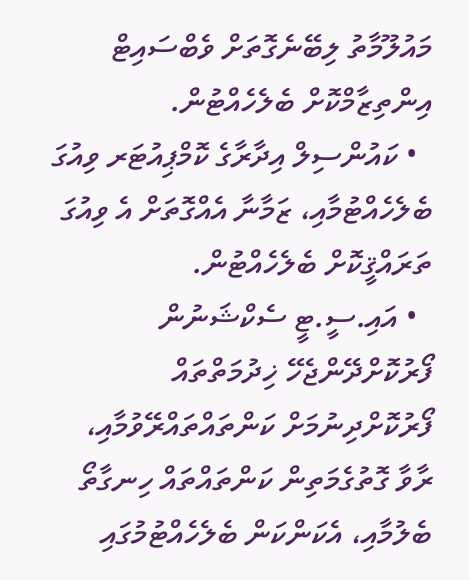މައުލޫމާތު ލިބޭނެގޮތަށް ވެބްސައިޓް އިންތިޒާމްކޮށް ބެލެހެއްޓުން.
  • ކައުންސިލް އިދާރާގެ ކޮމްޕިއުޓަރ ވިއުގަ ބެލެހެއްޓުމާއި، ޒަމާނާ އެއްގޮތަށް އެ ވިއުގަ ތަރައްޤީކޮށް ބެލެހެއްޓުން.
  • އައި.ސީ.ޓީ ސެކްޝަނުން ފޯރުކޮށްދޭންޖެހޭ ޚިދުމަތްތައް ފޯރުކޮށްދިނުމަށް ކަންތައްތައްރޭވުމާއި، ރާވާ ގޮތުގެމަތިން ކަންތައްތައް ހިނގާތޯ ބެލުމާއި، އެކަންކަން ބެލެހެއްޓުމުގައި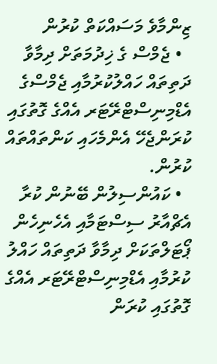ޒިންމާވެ މަސައްކަތް ކުރުން
  • ޖެމްސް ގެ ޚިދުމަތަށް ދިމާވާ ދަތިތައް ހައްލުކުރުމާއި ޖެމްސްގެ އެޑްމިނިސްޓްރޭޓަރ އެއްގެ ގޮތުގައި ކުރަންޖެހޭ އެންމެހައި ކަންތައްތައް ކުރުން.
  • ކައުންސިލުން ބޭނުން ކުރާ އެޗްއާރު ސިސްޓަމާއި އެހެނިހެން ޕޯޓަލްތަކަށް ދިމާވާ ދަތިތައް ހައްލު ކުރުމާއި އެޑްމިނިސްޓްރޭޓަރ އެއްގެ ގޮތުގައި ކުރަން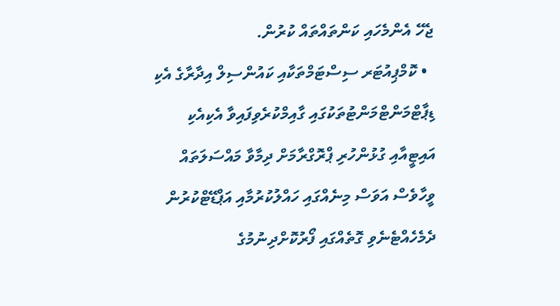ޖެހޭ އެންމެހައި ކަންތައްތައް ކުރުން.
  • ކޮމްޕިއުޓަރ ސިސްޓަމްތަކާއި ކައުންސިލް އިދާރާގެ އެކި ޑިޕާޓްމަންޓްމަންޓުތަކުގައި ގާއިމްކުރެވިފައިވާ އެކިއެކި އައިޓީއާއި ގުޅުންހުރި ޕްރޮގްރާމަށް ދިމާވާ މައްސަލަތައް ވީހާވެސް އަވަސް މިނެއްގައި ހައްލުކުރުމާއި އަޕްޑޭޓްކުރުން ދެމެހެއްޓެނެވި ގޮތެއްގައި ފޯރުކޮށްދިނުމުގެ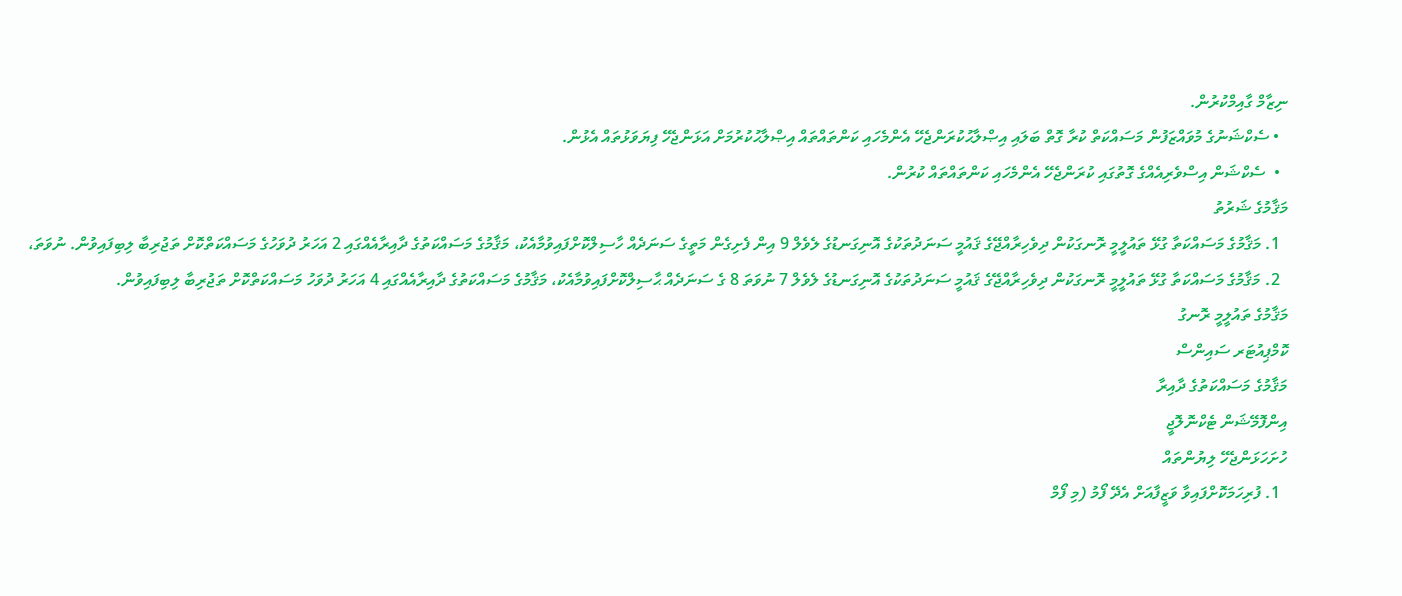ނިޒާމް ގާއިމްކުރުން.
  • ސެކްޝަނުގެ މުވައްޒަފުން މަސައްކަތް ކުރާ ގޮތް ބަލައި އިޞްލާޙުކުރަންޖެހޭ އެންމެހައި ކަންތައްތައް އިޞްލާޙުކުރުމަށް އަޅަންޖެހޭ ފިޔަވަޅުތައް އެޅުން.
  •  ސެކްޝަން އިސްވެރިއެއްގެ ގޮތުގައި ކުރަންޖެހޭ އެންމެހައި ކަންތައްތައް ކުރުން.
މަޤާމުގެ ޝަރުތު
  1. މަޤާމުގެ މަސައްކަތާ ގުޅޭ ތައުލީމީ ރޮނގަކުން ދިވެހިރާއްޖޭގެ ޤައުމީ ސަނަދުތަކުގެ އޮނިގަނޑުގެ ލެވެލް 9 އިން ފެށިގެން މަތީގެ ސަނަދެއް ހާސިލްކޮށްފައިވުމާއެކު، މަޤާމުގެ މަސައްކަތުގެ ދާއިރާއެއްގައި 2 އަހަރު ދުވަހުގެ މަސައްކަތްކޮށް ތަޖުރިބާ ލިބިފައިވުން. ނުވަތަ،
  2. މަޤާމުގެ މަސައްކަތާ ގުޅޭ ތައުލީމީ ރޮނގަކުން ދިވެހިރާއްޖޭގެ ޤައުމީ ސަނަދުތަކުގެ އޮނިގަނޑުގެ ލެވެލް 7 ނުވަތަ 8 ގެ ސަނަދެއް ޙާސިލްކޮށްފައިވުމާއެކު، މަޤާމުގެ މަސައްކަތުގެ ދާއިރާއެއްގައި 4 އަހަރު ދުވަހު މަސައްކަތްކޮށް ތަޖުރިބާ ލިބިފައިވުން.
މަޤާމުގެ ތައުލީމީ ރޮނގު
ކޮމްޕިއުޓަރ ސައިންސް
މަޤާމުގެ މަސައްކަތުގެ ދާއިރާ
އިންފޮމޭޝަން ޓެކްނޮލޮޖީ
ހުށަހަޅަންޖެހޭ ލިޔުންތައް
  1. ފުރިހަމަކޮށްފައިވާ ވަޒީފާއަށް އެދޭ ފޯމު (މި ފޯމް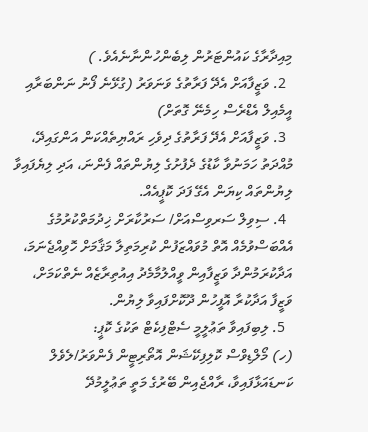މިއިދާރާގެ ކައުންޓަރުން ލިބެންހުންނާނެއެވެ. )
  2. ވަޒީފާއަށް އެދޭ ފަރާތުގެ ވަނަވަރު (ގުޅޭނެ ފޯނު ނަންބަރާއި އީމެއިލް އެޑްރެސް ހިމެނޭ ގޮތަށް)
  3. ވަޒީފާއަށް އެދޭ ފަރާތުގެ ދިވެހި ރައްޔިތެއްކަން އަންގައިދޭ، މުއްދަތު ހަމަނުވާ ކާޑުގެ ދެފުށުގެ ލިޔުންތައް ފެންނަ، އަދި ލިޔެފައިވާ ލިޔުންތައް ކިޔަން އެގޭ ފަދަ ކޮޕީއެއް.
  4. ސިވިލް ސަރވިސްއަށް/ ސަރުކާރަށް ޚިދުމަތްކުރުމުގެ އެއްބަސްވުމެއް އޮތް މުވައްޒަފުން ކުރިމަތިލާ މަޤާމަށް ހޮވިއްޖެނަމަ، އަދާކުރަމުންދާ ވަޒީފާއިން ވީއްލުމާމެދު އިއުތިރާޒެއް ނެތްކަމަށް، ވަޒީފާ އަދާކުރާ އޮފީހުން ދޫކޮށްފައިވާ ލިޔުން.
  5. ލިބިފައިވާ ތަޢުލީމީ ސެޓްފިކެޓް ތަކުގެ ކޮޕީ:
(ހ) މޯލްޑިވްސް ކޮލިފިކޭޝަން އޮތޯރިޓީން ފެންވަރު/ލެވެލް ކަނޑައަޅާފައިވާ، ރާއްޖެއިން ބޭރުގެ މަތީ ތަޢުލީމުދޭ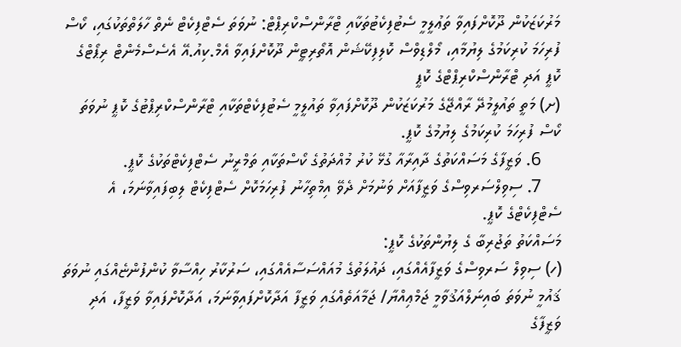މަރުކަޒަކުން ދޫކޮށްފައިވާ ތަޢުލީމީ ސެޓުފިކެޓުތަކާއި ޓްރާންސްކްރިޕްޓް: ނުވަތަ ސެޓްފިކެޓް ނެތް ހާލަތްތަކުގައި، ކޯސް ފުރިހަމަ ކުރިކަމުގެ ލިޔުމާއި، މޯލްޑިވްސް ކޮލިފިކޭޝަން އޮތޯރިޓީން ދޫކޮށްފައިވާ އެމް.ކިއު.އޭ އެސެސްމެންޓް ރިޕޯޓްގެ ކޮޕީ އަދި ޓްރާންސްކްރިޕްޓްގެ ކޮޕީ
(ށ) މަތީ ތައުލީމުދޭ ރާއްޖޭގެ މަރުކަޒަކުން ދޫކޮށްފައިވާ ތައުލީމީ ސެޓުފިކެޓްތަކާއި ޓްރާންސްކްރިޕްޓުގެ ކޮޕީ ނުވަތަ ކޯސް ފުރިހަމަ ކުރިކަމުގެ ލިޔުމުގެ ކޮޕީ.
    6. ވަޒީފާގެ މަސައްކަތުގެ ދާއިރާއާ ގުޅޭ ކުރު މުއްދަތުގެ ކޯސްތަކާއި ތަމްރީނު ސެޓްފިކެޓްތަކުގެ ކޮޕީ.
    7. ސިވިލްސަރވިސްގެ ވަޒީފާއަށް ވަނުމަށް ދެވޭ އިމްތިހާނު ފުރިހަމަކޮށް ސެޓްފިކެޓް ލިބިފައިވާނަމަ، އެ ސެޓްފިކެޓްގެ ކޮޕީ.
މަސައްކަތު ތަޖުރިބާ ގެ ލިޔުންތަކުގެ ކޮޕީ:
(ހ) ސިވިލް ސަރވިސްގެ ވަޒީފާއެއްގައި، ދައުލަތުގެ މުއައްސަސާއެއްގައި، ސަރުކާރު ހިއްސާވާ ކުންފުންޏެއްގައި ނުވަތަ ޤައުމީ ނުވަތަ ބައިނަލްއަޤުވާމީ ޖަމްޢިއްޔާ/ ޖަމާއަތެއްގައި ވަޒީފާ އަދާކޮށްފައިވާނަމަ، އަދާކޮށްފައިވާ ވަޒީފާ، އަދި ވަޒީފާގެ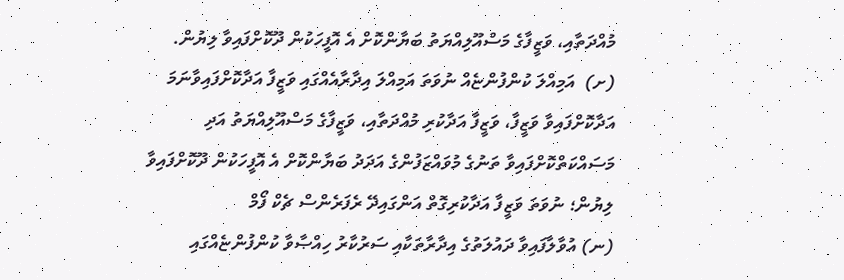މުއްދަތާއި، ވަޒީފާގެ މަސްއޫލިއްޔަތު ބަޔާންކޮށް އެ އޮފީހަކުން ދޫކޮށްފައިވާ ލިޔުން.
(ށ)  އަމިއްލަ ކުންފުންޏެއް ނުވަތަ އަމިއްލަ އިދާރާއެއްގައި ވަޒީފާ އަދާކޮށްފައިވާނަމަ އަދާކޮށްފައިވާ ވަޒީފާ، ވަޒީފާ އަދާކުރި މުއްދަތާއި، ވަޒީފާގެ މަސްއޫލިއްޔަތު އަދި މަސައްކަތްކޮށްފައިވާ ތަނުގެ މުވައްޒަފުންގެ އަދަދު ބަޔާންކޮށް އެ އޮފީހަކުން ދޫކޮށްފައިވާ ލިޔުން؛ ނުވަތަ ވަޒީފާ އަދާކުރިގޮތް އަންގައިދޭ ރެފަރެންސް ޗެކް ފޯމް
(ނ) އުވާލާފައިވާ ދައުލަތުގެ އިދާރާތަކާއި ސަރުކާރު ހިއްޞާވާ ކުންފުންޏެއްގައި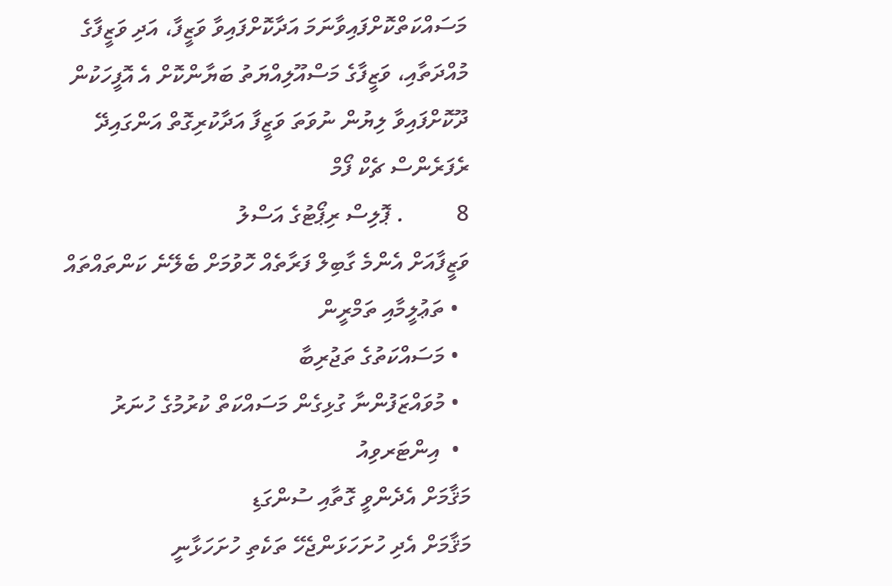މަސައްކަތްކޮށްފައިވާނަމަ އަދާކޮށްފައިވާ ވަޒީފާ، އަދި ވަޒީފާގެ މުއްދަތާއި، ވަޒީފާގެ މަސްއޫލިއްޔަތު ބަޔާންކޮށް އެ އޮފީހަކުން ދޫކޮށްފައިވާ ލިޔުން ނުވަތަ ވަޒީފާ އަދާކުރިގޮތް އަންގައިދޭ ރެފަރެންސް ޗެކް ފޯމް
8         . ޕޮލިސް ރިޕޯޓުގެ އަސްލު
ވަޒީފާއަށް އެންމެ ގާބިލް ފަރާތެއް ހޮވުމަށް ބެލޭނެ ކަންތައްތައް
  • ތަޢުލީމާއި ތަމްރީން
  • މަސައްކަތުގެ ތަޖުރިބާ
  • މުވައްޒަފުންނާ ގުޅިގެން މަސައްކަތް ކުރުމުގެ ހުނަރު
  •  އިންޓަރވިއު
މަޤާމަށް އެދެންވީ ގޮތާއި ސުންގަޑި
މަޤާމަށް އެދި ހުށަހަޅަންޖެހޭ ތަކެތި ހުށަހަޅާނީ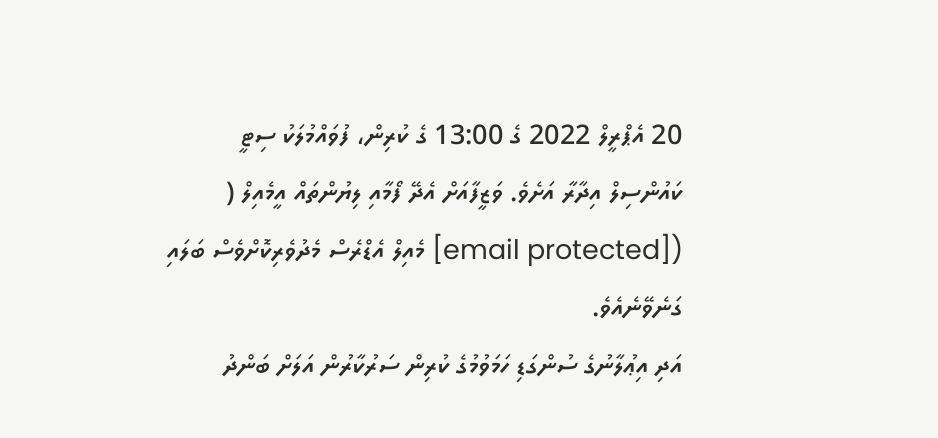20 އެޕްރީލް 2022 ގެ 13:00 ގެ ކުރިން، ފުވައްމުލަކު ސިޓީ ކައުންސިލް އިދާރާ އަށެވެ. ވަޒީފާއަށް އެދޭ ފޯމާއި ލިޔުންތައް އީމެއިލް (  ([email protected] މެއިލް އެޑްރެސް މެދުވެރިކޮށްވެސް ބަލައި ގަނެވޭނެއެވެ.
އަދި އިޢުލާނުގެ ސުންގަޑި ހަމަވުމުގެ ކުރިން ސަރުކާރުން އަލަށް ބަންދު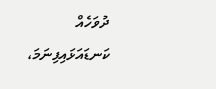ދުވަހެއް ކަނޑައަޅައިފިނަމަ،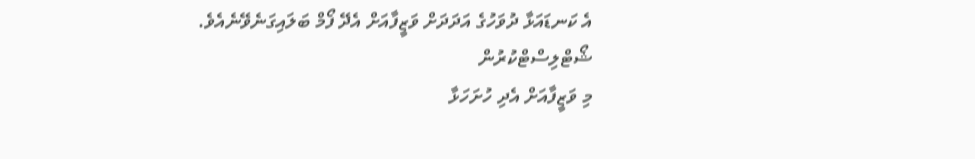އެ ކަނޑައަޅާ ދުވަހުގެ އަދަދަށް ވަޒީފާއަށް އެދޭ ފޯމް ބަލައިގަނެވޭނެއެވެ.
ޝޯޓްލިސްޓްކުރުން
މި ވަޒީފާއަށް އެދި ހުށަހަޅާ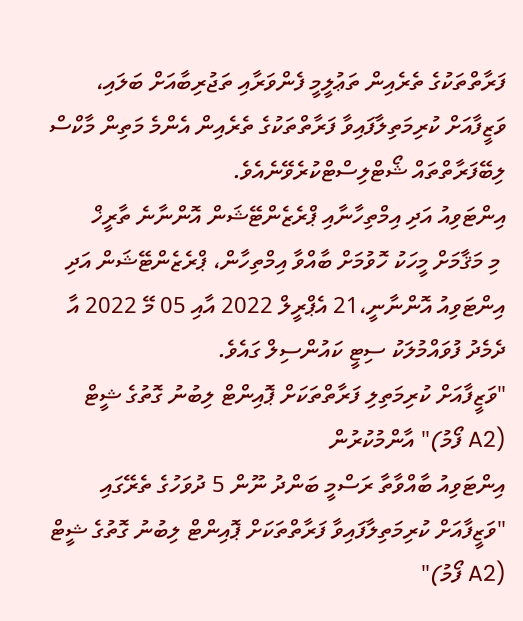ފަރާތްތަކުގެ ތެރެއިން ތަޢުލީމީ ފެންވަރާއި ތަޖުރިބާއަށް ބަލައި، ވަޒީފާއަށް ކުރިމަތިލާފައިވާ ފަރާތްތަކުގެ ތެރެއިން އެންމެ މަތިން މާކްސް ލިބޭފަރާތްތައް ޝޯޓްލިސްޓްކުރެވޭނެއެވެ.
އިންޓަވިއު އަދި އިމްތިހާނާއި ޕްރެޒެންޓޭޝަން އޮންނާނެ ތާރީޚް
 މި މަޤާމަށް މީހަކު ހޮވުމަށް ބާއްވާ އިމްތިހާން، ޕްރެޒެންޓޭޝަން އަދި އިންޓަވިއު އޮންނާނީ،21 އެޕްރީލް 2022 އާއި 05 މޭ 2022 އާ ދެމެދު ފުވައްމުލަކު ސިޓީ ކައުންސިލް ގައެވެ.
"ވަޒީފާއަށް ކުރިމަތިލި ފަރާތްތަކަށް ޕޮއިންޓް ލިބުނު ގޮތުގެ ޝީޓް (A2 ފޯމު)" އާންމުކުރުން
އިންޓަވިއު ބާއްވާތާ ރަސްމީ ބަންދު ނޫން 5 ދުވަހުގެ ތެރޭގައި "ވަޒީފާއަށް ކުރިމަތިލާފައިވާ ފަރާތްތަކަށް ޕޮއިންޓް ލިބުނު ގޮތުގެ ޝީޓް (A2 ފޯމު)"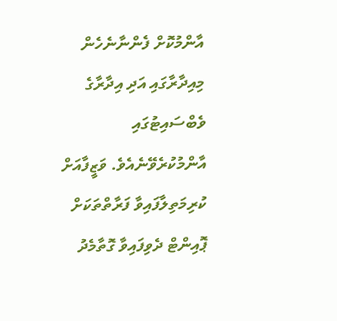އާންމުކޮށް ފެންނާނެހެން މިއިދާރާގައި އަދި އިދާރާގެ ވެބްސައިޓުގައި އާންމުކުރެވޭނެއެވެ. ވަޒީފާއަށް ކުރިމަތިލާފައިވާ ފަރާތްތަކަށް ޕޮއިންޓް ދެވިފައިވާ ގޮތާމެދު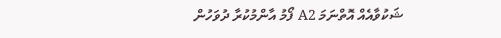ޝަކުވާއެއް އޮތްނަމަ A2 ފޯމު އާންމުކުރާ ދުވަހުން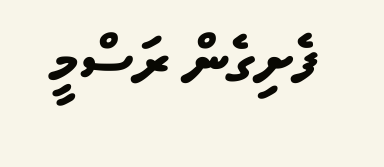ފެށިގެން ރަސްމީ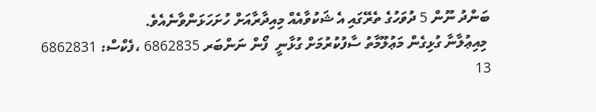ބަންދު ނޫން 5 ދުވަހުގެ ތެރޭގައި އެ ޝަކުވާއެއް މިއިދާރާއަށް ހުށަހަޅަންވާނެއެވެ.
 މިއިޢުލާނާ ގުޅިގެން މަޢުލޫމާތު ސާފުކުރުމަށް ގުޅާނީ  ފޯން ނަންބަރ 6862835 ،ފެކްސް: 6862831
13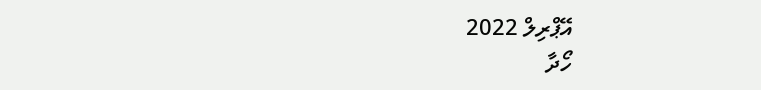އޭޕްރިލް 2022
ހޯދާ